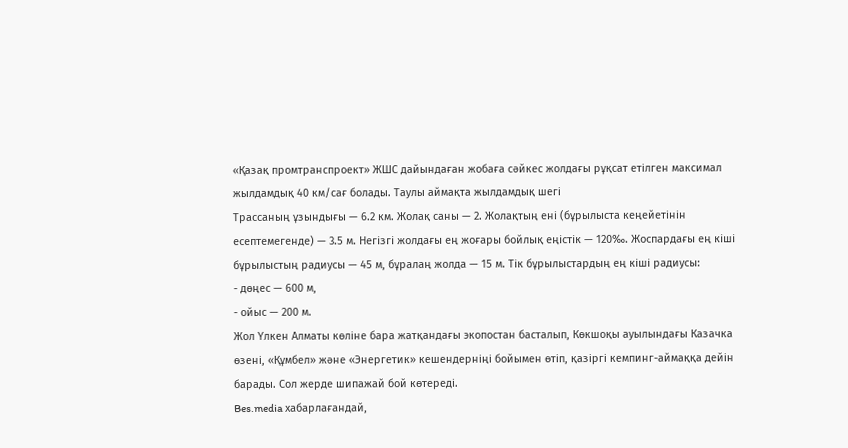«Қазақ промтранспроект» ЖШС дайындаған жобаға сәйкес жолдағы рұқсат етілген максимал жылдамдық 40 км/сағ болады. Таулы аймақта жылдамдық шегі
Трассаның ұзындығы — 6.2 км. Жолақ саны — 2. Жолақтың ені (бұрылыста кеңейетінін есептемегенде) — 3.5 м. Негізгі жолдағы ең жоғары бойлық еңістік — 120‰. Жоспардағы ең кіші бұрылыстың радиусы — 45 м, бұралаң жолда — 15 м. Тік бұрылыстардың ең кіші радиусы:
- дөңес — 600 м,
- ойыс — 200 м.
Жол Үлкен Алматы көліне бара жатқандағы экопостан басталып, Көкшоқы ауылындағы Казачка өзені, «Құмбел» және «Энергетик» кешендерніңі бойымен өтіп, қазіргі кемпинг-аймаққа дейін барады. Сол жерде шипажай бой көтереді.
Bes.media хабарлағандай,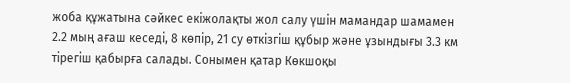жоба құжатына сәйкес екіжолақты жол салу үшін мамандар шамамен 2.2 мың ағаш кеседі, 8 көпір, 21 су өткізгіш құбыр және ұзындығы 3.3 км тірегіш қабырға салады. Сонымен қатар Көкшоқы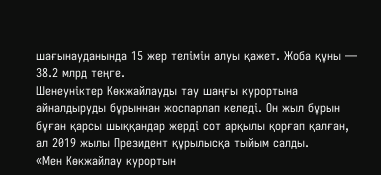шағынауданында 15 жер телімін алуы қажет. Жоба құны — 38.2 млрд теңге.
Шенеуніктер Көкжайлауды тау шаңғы курортына айналдыруды бұрыннан жоспарлап келеді. Он жыл бұрын бұған қарсы шыққандар жерді сот арқылы қорғап қалған, ал 2019 жылы Президент құрылысқа тыйым салды.
«Мен Көкжайлау курортын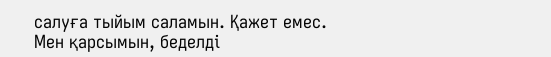салуға тыйым саламын. Қажет емес. Мен қарсымын, беделді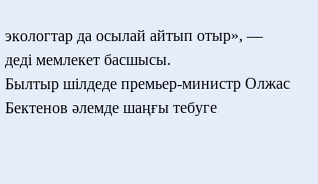экологтар да осылай айтып отыр», — деді мемлекет басшысы.
Былтыр шілдеде премьер-министр Олжас Бектенов әлемде шаңғы тебуге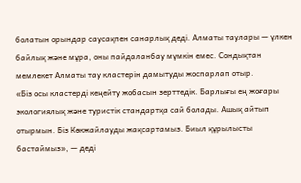болатын орындар саусақпен санарлық деді. Алматы таулары — үлкен байлық және мұра, оны пайдаланбау мүмкін емес. Сондықтан мемлекет Алматы тау кластерін дамытуды жоспарлап отыр.
«Біз осы кластерді кеңейту жобасын зерттедік. Барлығы ең жоғары экологиялық және туристік стандартқа сай болады. Ашық айтып отырмын. Біз Көкжайлауды жақсартамыз. Биыл құрылысты бастаймыз», — деді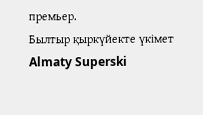премьер.
Былтыр қыркүйекте үкімет Almaty Superski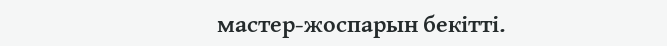мастер-жоспарын бекітті.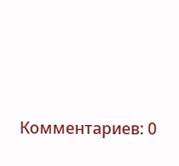Комментариев: 0